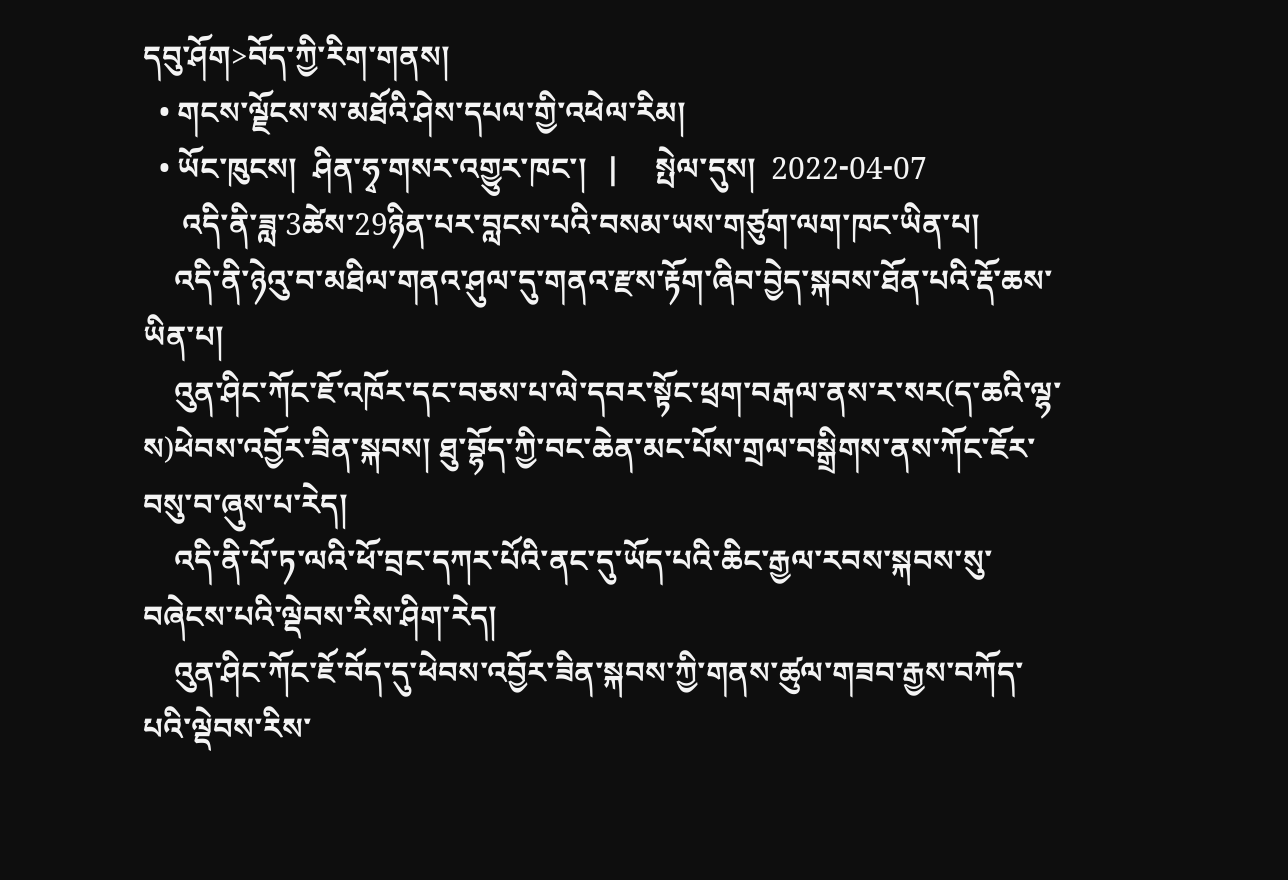དབུ་ཤོག>བོད་ཀྱི་རིག་གནས།
  • གངས་ལྗོངས་ས་མཐོའི་ཤེས་དཔལ་གྱི་འཕེལ་རིམ།
  • ཡོང་ཁུངས།  ཤིན་ཧྭ་གསར་འགྱུར་ཁང་།   |     སྤེལ་དུས།  2022-04-07
     འདི་ནི་ཟླ་3ཚེས་29ཉིན་པར་བླངས་པའི་བསམ་ཡས་གཙུག་ལག་ཁང་ཡིན་པ།
    འདི་ནི་ཉེའུ་བ་མཐིལ་གནའ་ཤུལ་དུ་གནའ་རྫས་རྟོག་ཞིབ་བྱེད་སྐབས་ཐོན་པའི་རྡོ་ཆས་ཡིན་པ།
    འུན་ཤིང་ཀོང་ཇོ་འཁོར་དང་བཅས་པ་ལེ་དབར་སྟོང་ཕྲག་བརྒལ་ནས་ར་སར(ད་ཆའི་ལྷ་ས)ཕེབས་འབྱོར་ཟིན་སྐབས། ཐུ་བྷོད་ཀྱི་བང་ཆེན་མང་པོས་གྲལ་བསྒྲིགས་ནས་ཀོང་ཇོར་བསུ་བ་ཞུས་པ་རེད།
    འདི་ནི་པོ་ཏ་ལའི་ཕོ་བྲང་དཀར་པོའི་ནང་དུ་ཡོད་པའི་ཆིང་རྒྱལ་རབས་སྐབས་སུ་བཞེངས་པའི་ལྡེབས་རིས་ཤིག་རེད།
    འུན་ཤིང་ཀོང་ཇོ་བོད་དུ་ཕེབས་འབྱོར་ཟིན་སྐབས་ཀྱི་གནས་ཚུལ་གཟབ་རྒྱས་བཀོད་པའི་ལྡེབས་རིས་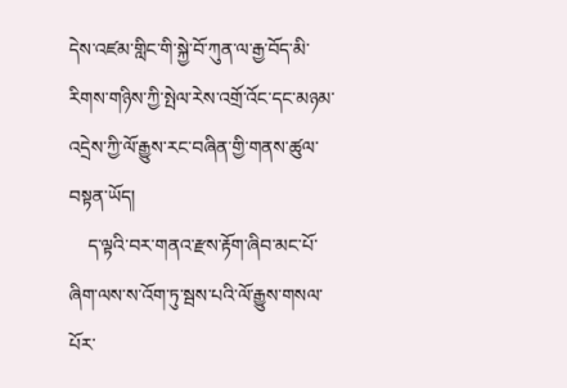དེས་འཛམ་གླིང་གི་སྐྱེ་བོ་ཀུན་ལ་རྒྱ་བོད་མི་རིགས་གཉིས་ཀྱི་སྤེལ་རེས་འགྲོ་འོང་དང་མཉམ་འདྲེས་ཀྱི་ལོ་རྒྱུས་རང་བཞིན་གྱི་གནས་ཚུལ་བསྟན་ཡོད།
    ད་ལྟའི་བར་གནའ་རྫས་རྟོག་ཞིབ་མང་པོ་ཞིག་ལས་ས་འོག་ཏུ་སྦས་པའི་ལོ་རྒྱུས་གསལ་པོར་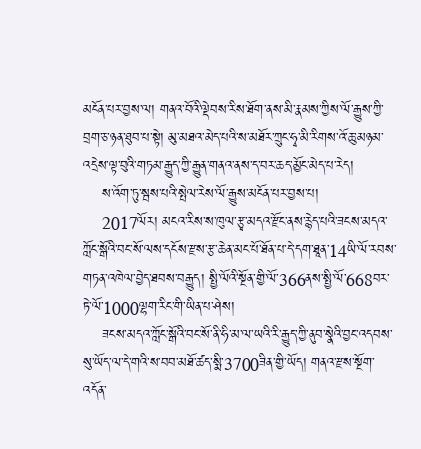མངོན་པར་བྱས་ལ། གནའ་བོའི་ལྡེབས་རིས་ཐོག་ནས་མི་རྣམས་ཀྱིས་ལོ་རྒྱུས་ཀྱི་བྲག་ཅ་ཉན་ཐུབ་པ་སྟེ། མུ་མཐའ་མེད་པའི་ས་མཐོར་ཀྲུང་ཧྭ་མི་རིགས་འོ་ཆུ་མཉམ་འདྲེས་ལྟ་བུའི་གཏམ་རྒྱུད་ཀྱི་རྒྱུན་གནའ་ནས་ད་བར་ཆད་མྱོང་མེད་པ་རེད།
    ས་འོག་ཏུ་སྦས་པའི་སྤེལ་རེས་ལོ་རྒྱུས་མངོན་པར་བྱས་པ།
    2017ལོར། མངའ་རིས་ས་ཁུལ་རྩྭ་མདའ་རྫོང་ནས་རྙེད་པའི་ཟངས་མདའ་ཀློང་སྒོའི་བང་སོ་ལས་དངོས་རྫས་རྩ་ཆེན་མང་པོ་ཐོན་པ་དེ་དག་ཐཱན་14ཡི་ལོ་རབས་གཏན་འཁེལ་བྱེད་ཐབས་བརྒྱུད། སྤྱི་ལོའི་སྔོན་གྱི་ལོ་366ནས་སྤྱི་ལོ་668བར་ཏེ་ལོ་1000ལྷག་རིང་གི་ཡིན་པ་ཤེས།
    ཟངས་མདའ་ཀློང་སྒོའི་བང་སོ་ནི་ཧི་མ་ལ་ཡའི་རི་རྒྱུད་ཀྱི་ནུབ་སྣེའི་བྱང་འདབས་སུ་ཡོད་ལ་དེ་གའི་ས་བབ་མཐོ་ཚད་སྨི་3700ཟིན་གྱི་ཡོད། གནའ་རྫས་སྔོག་འདོན་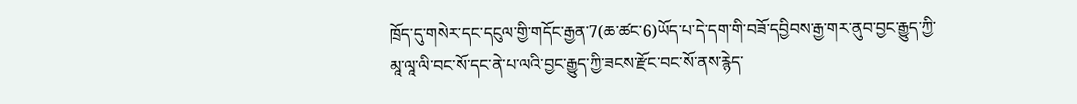ཁྲོད་དུ་གསེར་དང་དངུལ་གྱི་གདོང་རྒྱན་7(ཆ་ཚང་6)ཡོད་པ་དེ་དག་གི་བཟོ་དབྱིབས་རྒྱ་གར་ནུབ་བྱང་རྒྱུད་ཀྱི་མཱ་ལཱ་ལི་བང་སོ་དང་ནེ་པ་ལའི་བྱང་རྒྱུད་ཀྱི་ཟངས་རྫོང་བང་སོ་ནས་རྙེད་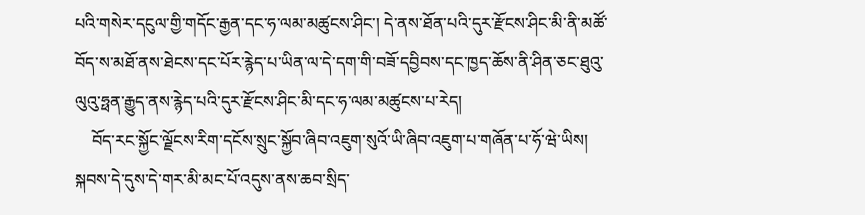པའི་གསེར་དངུལ་གྱི་གདོང་རྒྱན་དང་ཧ་ལམ་མཚུངས་ཤིང་། དེ་ནས་ཐོན་པའི་དུར་རྫོངས་ཤིང་མི་ནི་མཚོ་བོད་ས་མཐོ་ནས་ཐེངས་དང་པོར་རྙེད་པ་ཡིན་ལ་དེ་དག་གི་བཟོ་དབྱིབས་དང་ཁྱད་ཆོས་ནི་ཤིན་ཅང་ཐུའུ་ལུའུ་ཧྥན་རྒྱུད་ནས་རྙེད་པའི་དུར་རྫོངས་ཤིང་མི་དང་ཧ་ལམ་མཚུངས་པ་རེད།
    བོད་རང་སྐྱོང་ལྗོངས་རིག་དངོས་སྲུང་སྐྱོབ་ཞིབ་འཇུག་སུའོ་ཡི་ཞིབ་འཇུག་པ་གཞོན་པ་ཧོ་ཝེ་ཡིས། སྐབས་དེ་དུས་དེ་གར་མི་མང་པོ་འདུས་ནས་ཆབ་སྲིད་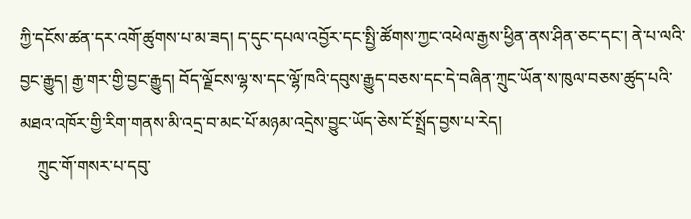ཀྱི་དངོས་ཚན་དར་འགོ་ཚུགས་པ་མ་ཟད། ད་དུང་དཔལ་འབྱོར་དང་སྤྱི་ཚོགས་ཀྱང་འཕེལ་རྒྱས་ཕྱིན་ནས་ཤིན་ཅང་དང་། ནེ་པ་ལའི་བྱང་རྒྱུད། རྒྱ་གར་གྱི་བྱང་རྒྱུད། བོད་ལྗོངས་ལྷ་ས་དང་ལྷོ་ཁའི་དབུས་རྒྱུད་བཅས་དང་དེ་བཞིན་ཀྲུང་ཡོན་ས་ཁུལ་བཅས་ཚུད་པའི་མཐའ་འཁོར་གྱི་རིག་གནས་མི་འདྲ་བ་མང་པོ་མཉམ་འདྲེས་བྱུང་ཡོད་ཅེས་ངོ་སྤྲོད་བྱས་པ་རེད།
    ཀྲུང་གོ་གསར་པ་དབུ་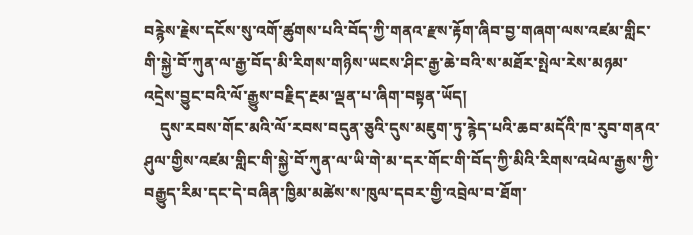བརྙེས་རྗེས་དངོས་སུ་འགོ་ཚུགས་པའི་བོད་ཀྱི་གནའ་རྫས་རྟོག་ཞིབ་བྱ་གཞག་ལས་འཛམ་གླིང་གི་སྐྱེ་བོ་ཀུན་ལ་རྒྱ་བོད་མི་རིགས་གཉིས་ཡངས་ཤིང་རྒྱ་ཆེ་བའི་ས་མཐོར་སྤེལ་རེས་མཉམ་འདྲེས་བྱུང་བའི་ལོ་རྒྱུས་བརྗིད་རྔམ་ལྡན་པ་ཞིག་བསྟན་ཡོད།
    དུས་རབས་གོང་མའི་ལོ་རབས་བདུན་ཅུའི་དུས་མཇུག་ཏུ་རྙེད་པའི་ཆབ་མདོའི་ཁ་རུབ་གནའ་ཤུལ་གྱིས་འཛམ་གླིང་གི་སྐྱེ་བོ་ཀུན་ལ་ཡི་གེ་མ་དར་གོང་གི་བོད་ཀྱི་མིའི་རིགས་འཕེལ་རྒྱས་ཀྱི་བརྒྱུད་རིམ་དང་དེ་བཞིན་ཁྱིམ་མཚེས་ས་ཁུལ་དབར་གྱི་འབྲེལ་བ་ཐོག་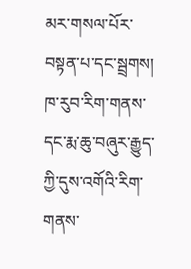མར་གསལ་པོར་བསྟན་པ་དང་སྦྲགས། ཁ་རུབ་རིག་གནས་དང་རྨ་ཆུ་བཞུར་རྒྱུད་ཀྱི་དུས་འགོའི་རིག་གནས་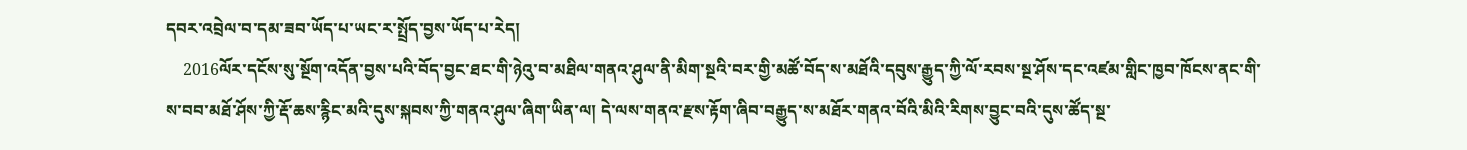དབར་འབྲེལ་བ་དམ་ཟབ་ཡོད་པ་ཡང་ར་སྤྲོད་བྱས་ཡོད་པ་རེད།
    2016ལོར་དངོས་སུ་སྔོག་འདོན་བྱས་པའི་བོད་བྱང་ཐང་གི་ཉེའུ་བ་མཐིལ་གནའ་ཤུལ་ནི་མིག་སྔའི་བར་གྱི་མཚོ་བོད་ས་མཐོའི་དབུས་རྒྱུད་ཀྱི་ལོ་རབས་སྔ་ཤོས་དང་འཛམ་གླིང་ཁྱབ་ཁོངས་ནང་གི་ས་བབ་མཐོ་ཤོས་ཀྱི་རྡོ་ཆས་རྙིང་མའི་དུས་སྐབས་ཀྱི་གནའ་ཤུལ་ཞིག་ཡིན་ལ། དེ་ལས་གནའ་རྫས་རྟོག་ཞིབ་བརྒྱུད་ས་མཐོར་གནའ་བོའི་མིའི་རིགས་བྱུང་བའི་དུས་ཚོད་སྔ་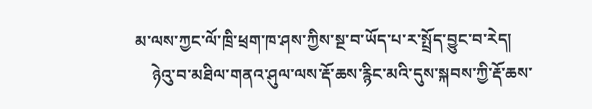མ་ལས་ཀྱང་ལོ་ཁྲི་ཕྲག་ཁ་ཤས་ཀྱིས་སྔ་བ་ཡོད་པ་ར་སྤྲོད་བྱུང་བ་རེད།
    ཉེའུ་བ་མཐིལ་གནའ་ཤུལ་ལས་རྡོ་ཆས་རྙིང་མའི་དུས་སྐབས་ཀྱི་རྡོ་ཆས་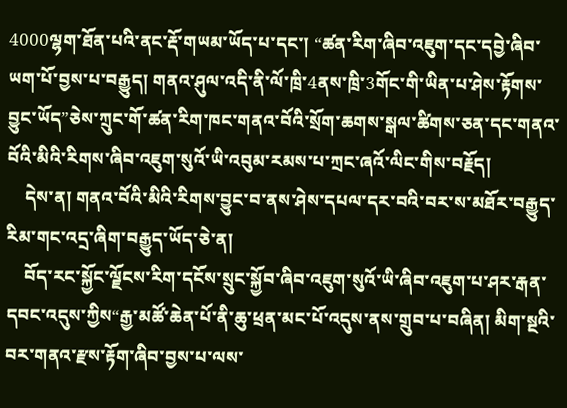4000ལྷག་ཐོན་པའི་ནང་རྡོ་གཡམ་ཡོད་པ་དང་། “ཚན་རིག་ཞིབ་འཇུག་དང་དབྱེ་ཞིབ་ཡག་པོ་བྱས་པ་བརྒྱུད། གནའ་ཤུལ་འདི་ནི་ལོ་ཁྲི་4ནས་ཁྲི་3གོང་གི་ཡིན་པ་ཤེས་རྟོགས་བྱུང་ཡོད”ཅེས་ཀྲུང་གོ་ཚན་རིག་ཁང་གནའ་བོའི་སྲོག་ཆགས་སྒལ་ཚིགས་ཅན་དང་གནའ་བོའི་མིའི་རིགས་ཞིབ་འཇུག་སུའོ་ཡི་འབུམ་རམས་པ་ཀྲང་ཞའོ་ལིང་གིས་བརྗོད།
    དེས་ན། གནའ་བོའི་མིའི་རིགས་བྱུང་བ་ནས་ཤེས་དཔལ་དར་བའི་བར་ས་མཐོར་བརྒྱུད་རིམ་གང་འདྲ་ཞིག་བརྒྱུད་ཡོད་ཅེ་ན།
    བོད་རང་སྐྱོང་ལྗོངས་རིག་དངོས་སྲུང་སྐྱོབ་ཞིབ་འཇུག་སུའོ་ཡི་ཞིབ་འཇུག་པ་ཤར་རྒན་དབང་འདུས་ཀྱིས“རྒྱ་མཚོ་ཆེན་པོ་ནི་ཆུ་ཕྲན་མང་པོ་འདུས་ནས་གྲུབ་པ་བཞིན། མིག་སྔའི་བར་གནའ་རྫས་རྟོག་ཞིབ་བྱས་པ་ལས་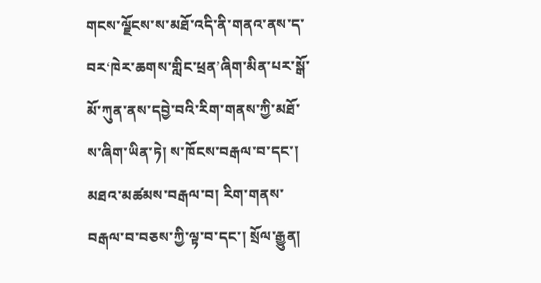གངས་ལྗོངས་ས་མཐོ་འདི་ནི་གནའ་ནས་ད་བར‘ཁེར་ཆགས་གླིང་ཕྲན’ཞིག་མིན་པར་སྒོ་མོ་ཀུན་ནས་དབྱེ་བའི་རིག་གནས་ཀྱི་མཐོ་ས་ཞིག་ཡིན་ཏེ། ས་ཁོངས་བརྒལ་བ་དང་། མཐའ་མཚམས་བརྒལ་བ། རིག་གནས་བརྒལ་བ་བཅས་ཀྱི་ལྟ་བ་དང་། སྲོལ་རྒྱུན།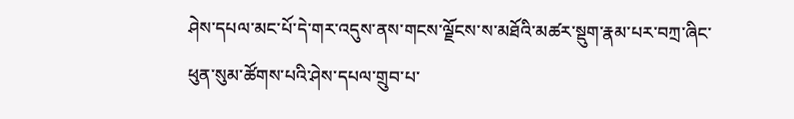ཤེས་དཔལ་མང་པོ་དེ་གར་འདུས་ནས་གངས་ལྗོངས་ས་མཐོའི་མཚར་སྡུག་རྣམ་པར་བཀྲ་ཞིང་ཕུན་སུམ་ཚོགས་པའི་ཤེས་དཔལ་གྲུབ་པ་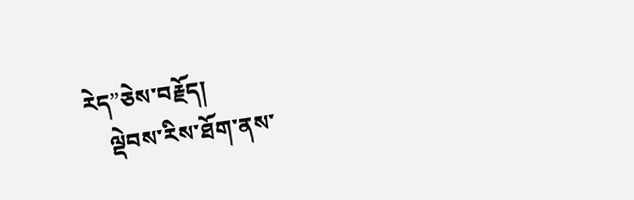རེད”ཅེས་བརྗོད།
    ལྡེབས་རིས་ཐོག་ནས་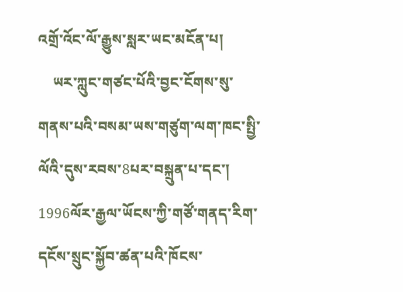འགྲོ་འོང་ལོ་རྒྱུས་སླར་ཡང་མངོན་པ།
    ཡར་ཀླུང་གཙང་པོའི་བྱང་ངོགས་སུ་གནས་པའི་བསམ་ཡས་གཙུག་ལག་ཁང་སྤྱི་ལོའི་དུས་རབས་8པར་བསྐྲུན་པ་དང་། 1996ལོར་རྒྱལ་ཡོངས་ཀྱི་གཙོ་གནད་རིག་དངོས་སྲུང་སྐྱོབ་ཚན་པའི་ཁོངས་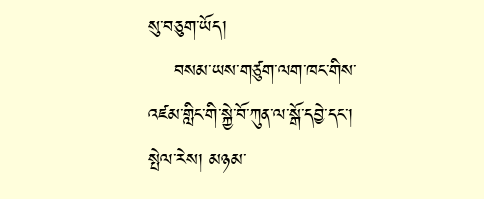སུ་བཅུག་ཡོད།
    བསམ་ཡས་གཙུག་ལག་ཁང་གིས་འཛམ་གླིང་གི་སྐྱེ་བོ་ཀུན་ལ་སྒོ་དབྱེ་དང་། སྤེལ་རེས། མཉམ་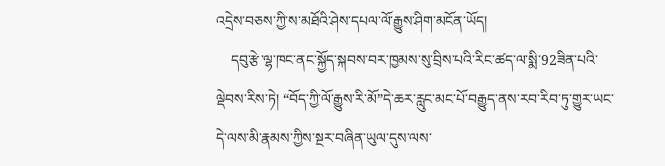འདྲེས་བཅས་ཀྱི་ས་མཐོའི་ཤེས་དཔལ་ལོ་རྒྱུས་ཤིག་མངོན་ཡོད།
    དབུ་རྩེ་ལྷ་ཁང་ནང་སྐྱོད་སྐབས་བར་ཁྱམས་སུ་བྲིས་པའི་རིང་ཚད་ལ་སྨི་92ཟིན་པའི་ལྡེབས་རིས་ཏེ། “བོད་ཀྱི་ལོ་རྒྱུས་རི་མོ”དེ་ཆར་རླུང་མང་པོ་བརྒྱུད་ནས་རབ་རིབ་ཏུ་གྱུར་ཡང་དེ་ལས་མི་རྣམས་ཀྱིས་སྔར་བཞིན་ཡུལ་དུས་ལས་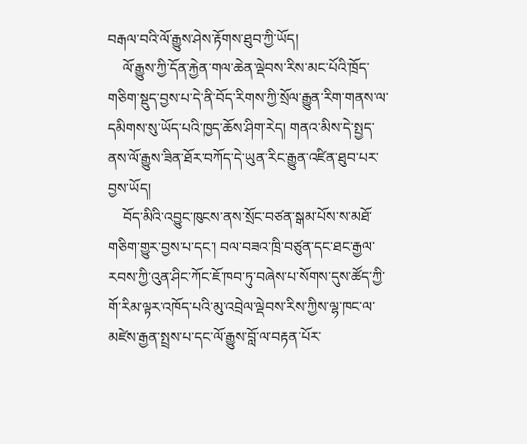བརྒལ་བའི་ལོ་རྒྱུས་ཤེས་རྟོགས་ཐུབ་ཀྱི་ཡོད།
    ལོ་རྒྱུས་ཀྱི་དོན་རྐྱེན་གལ་ཆེན་ལྡེབས་རིས་མང་པོའི་ཁྲོད་གཅིག་སྡུད་བྱས་པ་དེ་ནི་བོད་རིགས་ཀྱི་སྲོལ་རྒྱུན་རིག་གནས་ལ་དམིགས་སུ་ཡོད་པའི་ཁྱད་ཆོས་ཤིག་རེད། གནའ་མིས་དེ་སྤྱད་ནས་ལོ་རྒྱུས་ཟིན་ཐོར་བཀོད་དེ་ཡུན་རིང་རྒྱུན་འཛིན་ཐུབ་པར་བྱས་ཡོད།
    བོད་མིའི་འབྱུང་ཁུངས་ནས་སྲོང་བཙན་སྒམ་པོས་ས་མཐོ་གཅིག་གྱུར་བྱས་པ་དང་། བལ་བཟའ་ཁྲི་བཙུན་དང་ཐང་རྒྱལ་རབས་ཀྱི་འུན་ཤིང་ཀོང་ཇོ་ཁབ་ཏུ་བཞེས་པ་སོགས་དུས་ཚོད་ཀྱི་གོ་རིམ་ལྟར་འཁོད་པའི་མུ་འབྲེལ་ལྡེབས་རིས་ཀྱིས་ལྷ་ཁང་ལ་མཛེས་རྒྱན་སྤྲས་པ་དང་ལོ་རྒྱུས་བློ་ལ་བརྟན་པོར་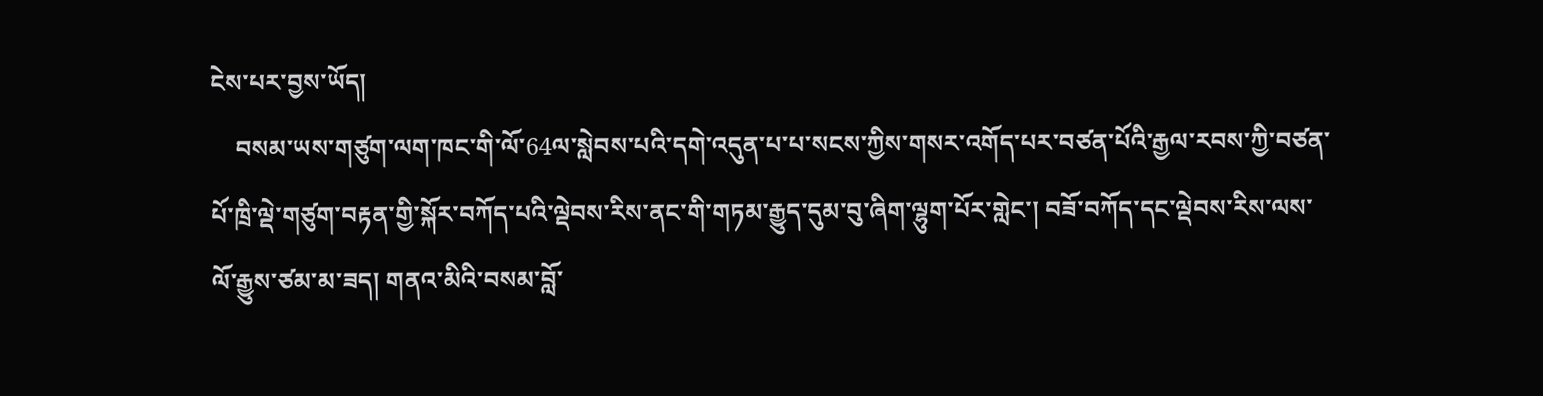ངེས་པར་བྱས་ཡོད།
    བསམ་ཡས་གཙུག་ལག་ཁང་གི་ལོ་64ལ་སླེབས་པའི་དགེ་འདུན་པ་པ་སངས་ཀྱིས་གསར་འགོད་པར་བཙན་པོའི་རྒྱལ་རབས་ཀྱི་བཙན་པོ་ཁྲི་ལྡེ་གཙུག་བརྟན་གྱི་སྐོར་བཀོད་པའི་ལྡེབས་རིས་ནང་གི་གཏམ་རྒྱུད་དུམ་བུ་ཞིག་ལྷུག་པོར་གླེང་། བཟོ་བཀོད་དང་ལྡེབས་རིས་ལས་ལོ་རྒྱུས་ཙམ་མ་ཟད། གནའ་མིའི་བསམ་བློ་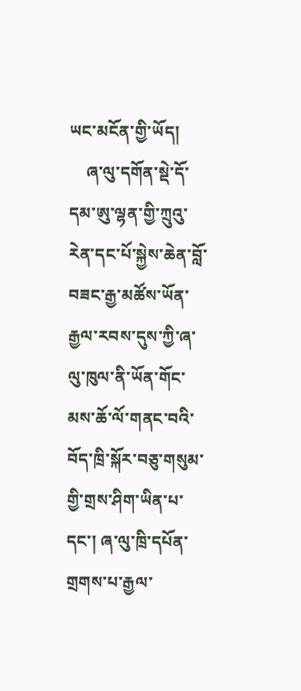ཡང་མངོན་གྱི་ཡོད།
    ཞ་ལུ་དགོན་སྡེ་དོ་དམ་ཨུ་ལྷན་གྱི་ཀྲུའུ་རེན་དང་པོ་སྐྱེས་ཆེན་བློ་བཟང་རྒྱ་མཚོས་ཡོན་རྒྱལ་རབས་དུས་ཀྱི་ཞ་ལུ་ཁུལ་ནི་ཡོན་གོང་མས་ཆོ་ལོ་གནང་བའི་བོད་ཁྲི་སྐོར་བཅུ་གསུམ་གྱི་གྲས་ཤིག་ཡིན་པ་དང་། ཞ་ལུ་ཁྲི་དཔོན་གྲགས་པ་རྒྱལ་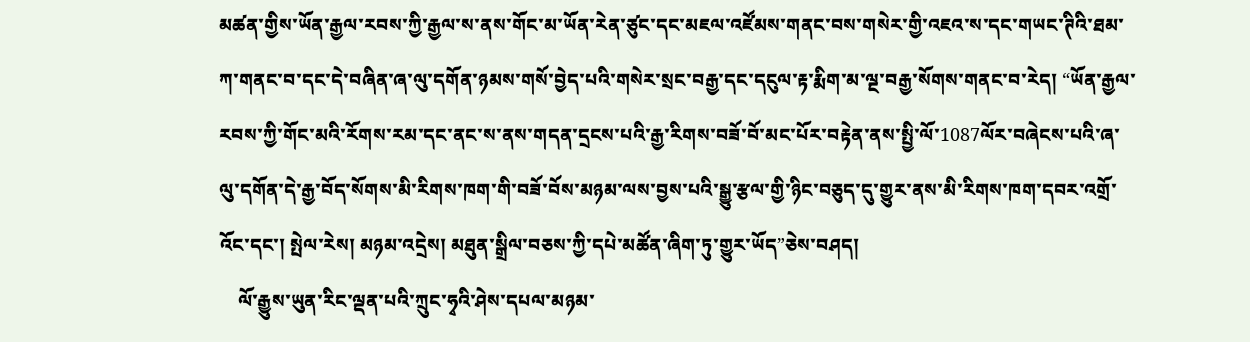མཚན་གྱིས་ཡོན་རྒྱལ་རབས་ཀྱི་རྒྱལ་ས་ནས་གོང་མ་ཡོན་རེན་ཙུང་དང་མཇལ་འཛོམས་གནང་བས་གསེར་གྱི་འཇའ་ས་དང་གཡང་ཊིའི་ཐམ་ཀ་གནང་བ་དང་དེ་བཞིན་ཞ་ལུ་དགོན་ཉམས་གསོ་བྱེད་པའི་གསེར་སྲང་བརྒྱ་དང་དངུལ་རྟ་རྨིག་མ་ལྔ་བརྒྱ་སོགས་གནང་བ་རེད། “ཡོན་རྒྱལ་རབས་ཀྱི་གོང་མའི་རོགས་རམ་དང་ནང་ས་ནས་གདན་དྲངས་པའི་རྒྱ་རིགས་བཟོ་བོ་མང་པོར་བརྟེན་ནས་སྤྱི་ལོ་1087ལོར་བཞེངས་པའི་ཞ་ལུ་དགོན་དེ་རྒྱ་བོད་སོགས་མི་རིགས་ཁག་གི་བཟོ་བོས་མཉམ་ལས་བྱས་པའི་སྒྱུ་རྩལ་གྱི་ཉིང་བཅུད་དུ་གྱུར་ནས་མི་རིགས་ཁག་དབར་འགྲོ་འོང་དང་། སྤེལ་རེས། མཉམ་འདྲེས། མཐུན་སྒྲིལ་བཅས་ཀྱི་དཔེ་མཚོན་ཞིག་ཏུ་གྱུར་ཡོད”ཅེས་བཤད།
    ལོ་རྒྱུས་ཡུན་རིང་ལྡན་པའི་ཀྲུང་ཧྭའི་ཤེས་དཔལ་མཉམ་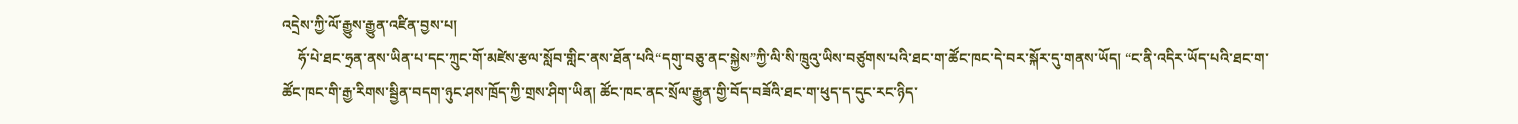འདྲེས་ཀྱི་ལོ་རྒྱུས་རྒྱུན་འཛིན་བྱས་པ།
    ཧོ་པེ་ཐང་ཧྲན་ནས་ཡིན་པ་དང་ཀྲུང་གོ་མཛེས་རྩལ་སློབ་གླིང་ནས་ཐོན་པའི“དགུ་བཅུ་ནང་སྐྱེས”ཀྱི་ལི་སི་ཁྲུའུ་ཡིས་བཙུགས་པའི་ཐང་ག་ཚོང་ཁང་དེ་བར་སྐོར་དུ་གནས་ཡོད། “ང་ནི་འདིར་ཡོད་པའི་ཐང་ག་ཚོང་ཁང་གི་རྒྱ་རིགས་སྦྱིན་བདག་ཉུང་ཤས་ཁྲོད་ཀྱི་གྲས་ཤིག་ཡིན། ཚོང་ཁང་ནང་སྲོལ་རྒྱུན་གྱི་བོད་བཟོའི་ཐང་ག་ཕུད་ད་དུང་རང་ཉིད་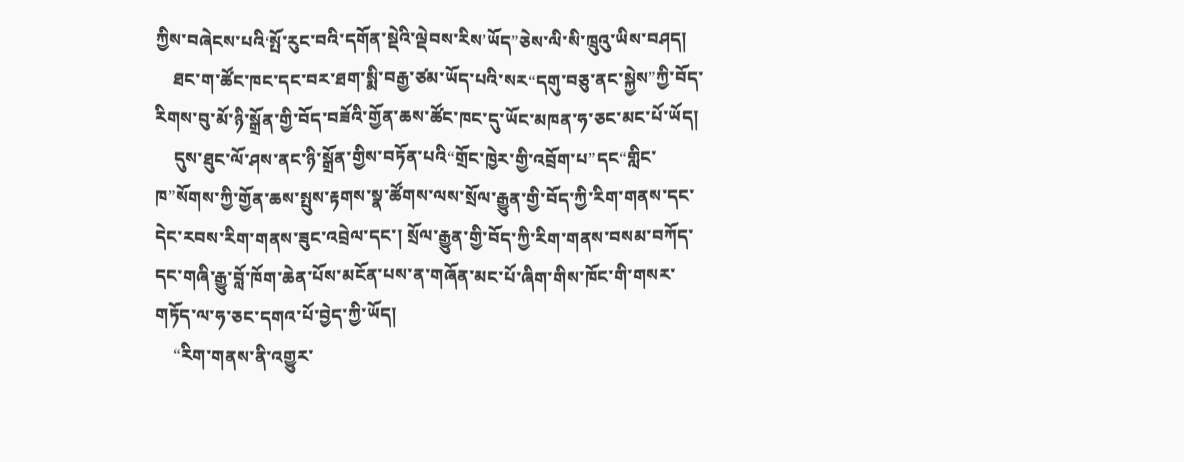ཀྱིས་བཞེངས་པའི‘སྤོ་རུང་བའི་དགོན་སྡེའི་ལྡེབས་རིས’ཡོད”ཅེས་ལི་སི་ཁྲུའུ་ཡིས་བཤད།
    ཐང་ག་ཚོང་ཁང་དང་བར་ཐག་སྨི་བརྒྱ་ཙམ་ཡོད་པའི་སར“དགུ་བཅུ་ནང་སྐྱེས”ཀྱི་བོད་རིགས་བུ་མོ་ཉི་སྒྲོན་གྱི་བོད་བཟོའི་གྱོན་ཆས་ཚོང་ཁང་དུ་ཡོང་མཁན་ཧ་ཅང་མང་པོ་ཡོད།
    དུས་ཐུང་ལོ་ཤས་ནང་ཉི་སྒྲོན་གྱིས་བཏོན་པའི“གྲོང་ཁྱེར་གྱི་འབྲོག་པ”དང“གླིང་ཁ”སོགས་ཀྱི་གྱོན་ཆས་སྤུས་རྟགས་སྣ་ཚོགས་ལས་སྲོལ་རྒྱུན་གྱི་བོད་ཀྱི་རིག་གནས་དང་དེང་རབས་རིག་གནས་ཟུང་འབྲེལ་དང་། སྲོལ་རྒྱུན་གྱི་བོད་ཀྱི་རིག་གནས་བསམ་བཀོད་དང་གཞི་རྒྱུ་བློ་ཁོག་ཆེན་པོས་མངོན་པས་ན་གཞོན་མང་པོ་ཞིག་གིས་ཁོང་གི་གསར་གཏོད་ལ་ཧ་ཅང་དགའ་པོ་བྱེད་ཀྱི་ཡོད།
    “རིག་གནས་ནི་འགྱུར་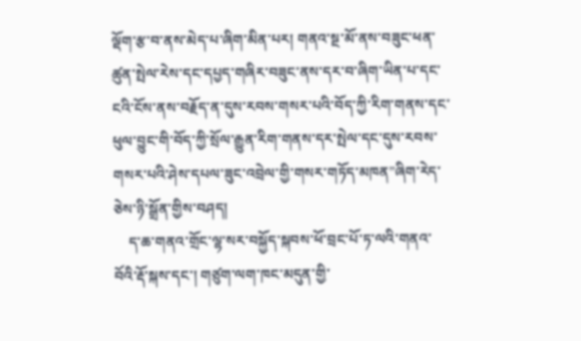ལྡོག་རྩ་བ་ནས་མེད་པ་ཞིག་མིན་པར། གནའ་སྔ་མོ་ནས་བཟུང་ཕན་ཚུན་སྤེལ་རེས་དང་དཔྱད་གཞིར་བཟུང་ནས་དར་བ་ཞིག་ཡིན་པ་དང་ངའི་ངོས་ནས་བརྗོད་ན་དུས་རབས་གསར་པའི་བོད་ཀྱི་རིག་གནས་དང་ཕུལ་བྱུང་གི་བོད་ཀྱི་སྲོལ་རྒྱུན་རིག་གནས་དར་སྤེལ་དང་དུས་རབས་གསར་པའི་ཤེས་དཔལ་ཟུང་འབྲེལ་གྱི་གསར་གཏོད་མཁན”ཞིག་རེད་ཅེས་ཉི་སྒྲོན་གྱིས་བཤད།
    ད་ཆ་གནའ་གྲོང་ལྷ་སར་བསྐྱོད་སྐབས་ཕོ་བྲང་པོ་ཏ་ལའི་གནའ་བོའི་རྡོ་སྐས་དང་། གཙུག་ལག་ཁང་མདུན་གྱི་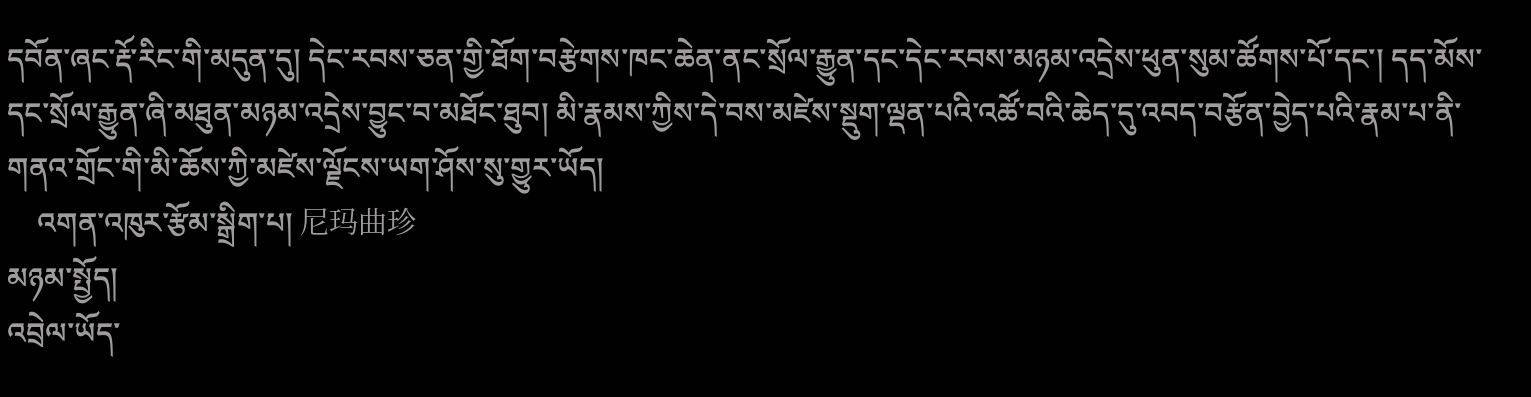དབོན་ཞང་རྡོ་རིང་གི་མདུན་དུ། དེང་རབས་ཅན་གྱི་ཐོག་བརྩེགས་ཁང་ཆེན་ནང་སྲོལ་རྒྱུན་དང་དེང་རབས་མཉམ་འདྲེས་ཕུན་སུམ་ཚོགས་པོ་དང་། དད་མོས་དང་སྲོལ་རྒྱུན་ཞི་མཐུན་མཉམ་འདྲེས་བྱུང་བ་མཐོང་ཐུབ། མི་རྣམས་ཀྱིས་དེ་བས་མཛེས་སྡུག་ལྡན་པའི་འཚོ་བའི་ཆེད་དུ་འབད་བརྩོན་བྱེད་པའི་རྣམ་པ་ནི་གནའ་གྲོང་གི་མི་ཆོས་ཀྱི་མཛེས་ལྗོངས་ཡག་ཤོས་སུ་གྱུར་ཡོད།
    འགན་འཁུར་རྩོམ་སྒྲིག་པ། 尼玛曲珍
མཉམ་སྤྱོད།
འབྲེལ་ཡོད་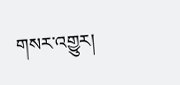གསར་འགྱུར།